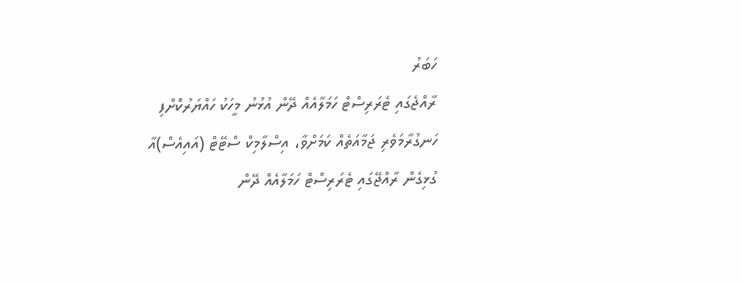ހަބަރު
ރާއްޖެގައި ޓެރަރިސްޓް ހަމަލާއެއް ދޭން އުޅުނު މީހަކު ހައްޔަރުކޮށްފި
ހަނގުރާމަވެރި ޖަމާއަތެއް ކަމަށްވާ، އިސްލާމިކް ސްޓޭޓް (އައިއެސް)އާ ގުޅިގެން ރާއްޖޭގައި ޓެރަރިސްޓް ހަމަލާއެއް ދޭން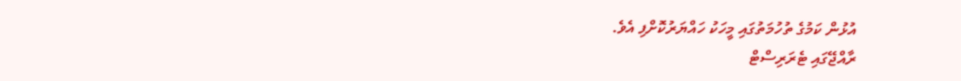އުޅުން ކަމުގެ ތުހުމަތުގައި މީހަކު ހައްޔަރުކޮށްފި އެވެ.
ރާއްޖޭގައި ޓެރަރިސްޓް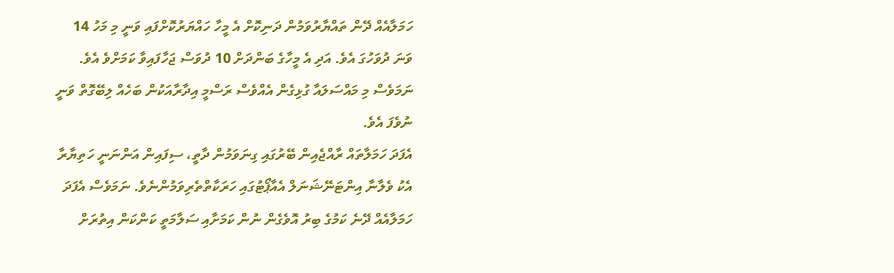ހަމަލާއެއް ދޭން ތައްޔާރުވަމުން ދަނިކޮށް އެ މީހާ ހައްޔަރުކޮށްފައި ވަނީ މި މަހު 14 ވަނަ ދުވަހުގަ އެވެ. އަދި އެ މީހާގެ ބަންދަށް 10 ދުވަސް ޖަހާފައިވާ ކަމަށްވެ އެވެ. ނަމަވެސް މި މައްސަލައާ ގުޅިގެން އެއްވެސް ރަސްމީ އިދާރާއަކުން ބަހެއް ލިބޭގޮތް ވަނީ ނުވެފަ އެވެ.
އެފަދަ ހަމަލާތައް ރާއްޖެއިން ބޭރުގައި ގިނަވަމުން ދާތީ، ސިފައިން އަންނަނީ ހަތިޔާރާ އެކު ވެލާނާ އިންޓަނޭޝަނަލް އެއާޕޯޓުގައި ހަރަކާތްތެރިވަމުންނެވެ. ނަމަވެސް އެފަދަ ހަމަލާއެއް ދޭނެ ކަމުގެ ބިރު އޮވެގެން ނުން ކަމަށާއި ސަލާމަތީ ކަންކަން އިތުރަށް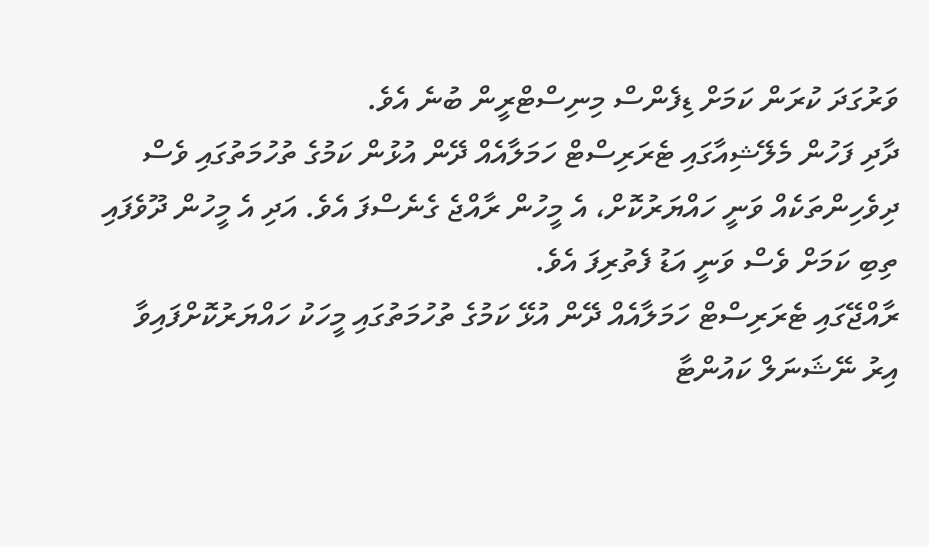ވަރުގަދަ ކުރަން ކަމަށް ޑިފެންސް މިނިސްޓްރީން ބުނެ އެވެ.
ދާދި ފަހުން މެލޭޝިއާގައި ޓެރަރިސްޓް ހަމަލާއެއް ދޭން އުޅުން ކަމުގެ ތުހުމަތުގައި ވެސް ދިވެހިންތަކެއް ވަނީ ހައްޔަރުކޮށް، އެ މީހުން ރާއްޖެ ގެނެސްފަ އެވެ. އަދި އެ މީހުން ދޫވެފައި ތިބި ކަމަށް ވެސް ވަނީ އަޑު ފެތުރިފަ އެވެ.
ރާއްޖޭގައި ޓެރަރިސްޓް ހަމަލާއެއް ދޭން އުޅޭ ކަމުގެ ތުހުމަތުގައި މީހަކު ހައްޔަރުކޮށްފައިވާ އިރު ނޭޝަނަލް ކައުންޓާ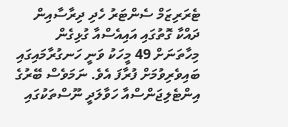ޓެރަރިޒަމް ސެންޓަރު ހެދި ދިރާސާއިން ދައްކާ ގޮތުގައި އައިއެސްއާ ގުޅިގެން މިހާތަނަށް 49 މީހަކު ވަނީ ހަނގުރާމައިގައި ބައިވެރިވުމަށް ފުރާފަ އެވެ. ނަމަވެސް ބޭރުގެ އިންޓެލިޖަންސްއާ ހަވާލަދީ ނޫސްތަކުގައި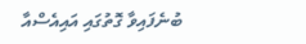ބުނެފައިވާ ގޮތުގައި އައިއެސްއާ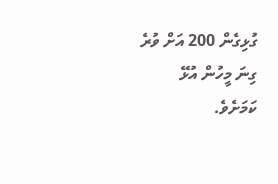ގުޅިގެން 200 އަށް ވުރެ ގިނަ މީހުން އުޅޭ ކަމަށެވެ.